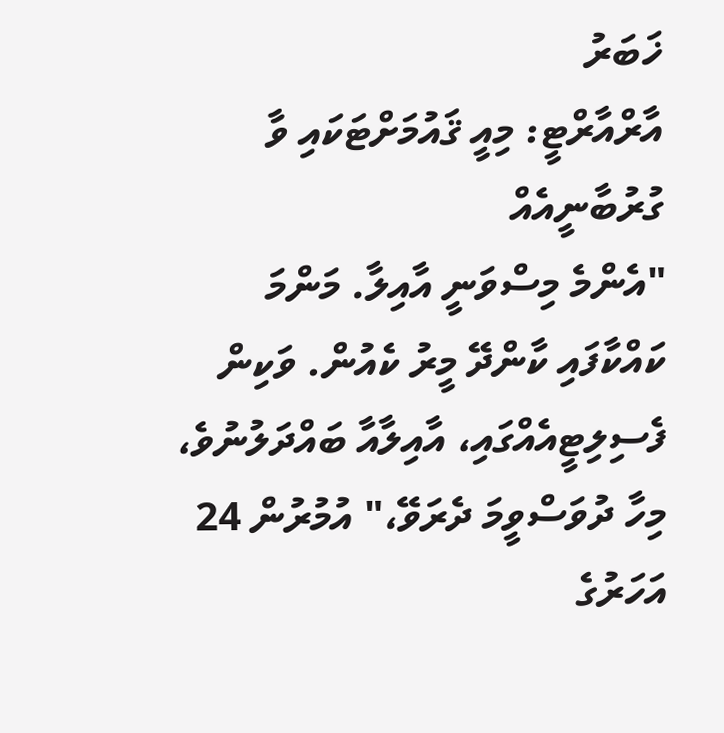ޚަބަރު
އާރްއާރްޓީ: މިއީ ޤައުމަށްޓަކައި ވާ ގުރުބާނީއެއް
"އެންމެ މިސްވަނީ އާއިލާ. މަންމަ ކައްކާފައި ކާންދޭ މީރު ކެއުން. ވަކިން ފެސިލިޓީއެއްގައި، އާއިލާއާ ބައްދަލުނުވެ، މިހާ ދުވަސްވީމަ ދެރަވޭ،" އުމުރުން 24 އަހަރުގެ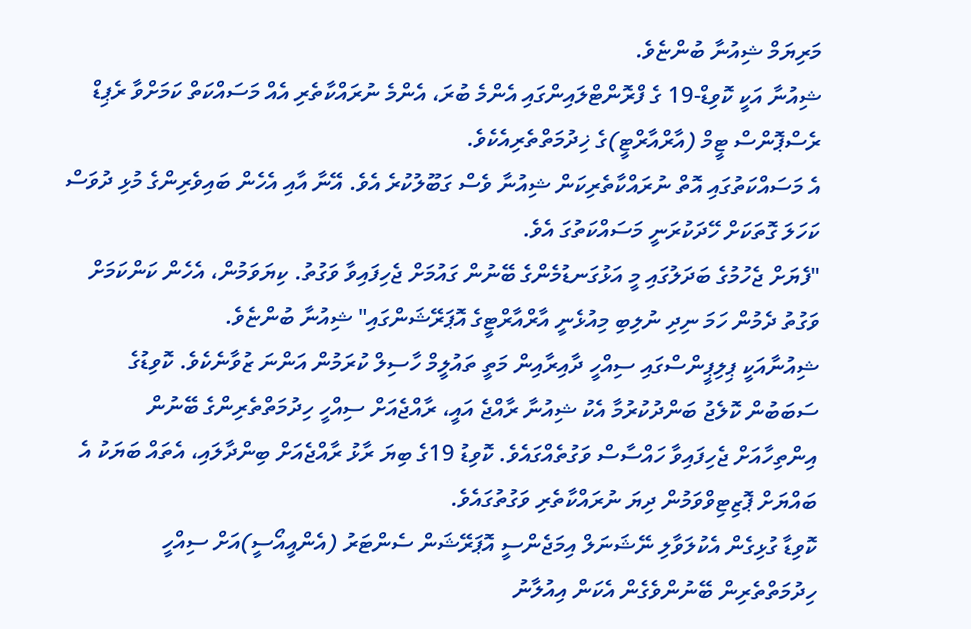މަރިޔަމް ޝިއުނާ ބުންޏެވެ.
ޝިއުނާ އަކީ ކޮވިޑް-19 ގެ ފްރޮންޓްލައިންގައި އެންމެ ބުރަ، އެންމެ ނުރައްކާތެރި އެއް މަސައްކަތް ކަމަށްވާ ރެޕިޑް ރެސްޕޮންސް ޓީމް (އާރްއާރްޓީ)ގެ ޚިދުމަތްތެރިއެކެވެ.
އެ މަސައްކަތުގައި އޮތް ނުރައްކާތެރިކަން ޝިއުނާ ވެސް ގަބޫލުކުރެ އެވެ. އޭނާ އާއި އެހެން ބައިވެރިންގެ މުޅި ދުވަސް ކަހަލަ ގޮތަކަށް ހޭދަކުރަނީ މަސައްކަތުގަ އެވެ.
"ފެޔަށް ޖެހުމުގެ ބަދަލުގައި މީ އަޅުގަނޑުމެންގެ ބޭނުން ގައުމަށް ޖެހިފައިވާ ވަގުތު. ކިޔަވަމުން، އެހެން ކަންކަމަށް ވަގުތު ދެމުން ހަމަ ނިދި ނުލިބި މިއުޅެނީ އާރްއާރްޓީގެ އޮޕަރޭޝަންގައި" ޝިއުނާ ބުންޏެވެ.
ޝިއުނާއަކީ ޕިލިޕީންސްގައި ސިއްހީ ދާއިރާއިން މަތީ ތައުލީމް ހާސިލް ކުރަމުން އަންނަ ޒުވާނެކެވެ. ކޮވިޑުގެ ސަބަބުން ކޮލެޖު ބަންދުކުރުމާ އެކު ޝިއުނާ ރާއްޖެ އައީ، ރާއްޖެއަށް ސިއްހީ ހިދުމަތްތެރިންގެ ބޭނުން އިންތިހާއަށް ޖެހިފައިވާ ހައްސާސް ވަގުތެއްގައެވެ. ކޮވިޑު 19ގެ ބިޔަ ރާޅު ރާއްޖެއަށް ބިންދާލައި، އެތައް ބަޔަކު އެ ބައްޔަށް ޕޮޒިޓިވްވަމުން ދިޔަ ނުރައްކާތެރި ވަގުތުގައެވެ.
ކޮވިޑާ ގުޅިގެން އެކުލަވާލި ނޭޝަނަލް އިމަޖެންސީ އޮޕަރޭޝަން ސެންޓަރު (އެންއީއޯސީ)އަށް ސިއްހީ ހިދުމަތްތެރިން ބޭނުންވެގެން އެކަން އިއުލާނު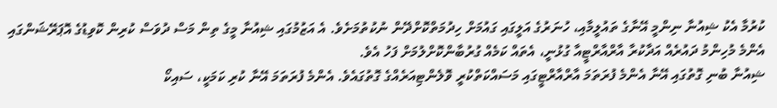ކުރުމާ އެކު ޝިއުނާ ނިންމީ އޭނާގެ ތައުލީމާއި، ހުނަރުގެ އަލީގައި ގައުމަށް ހިދުމަތްކޮށްދޭން ނުކުތުމަށެވެ. އެ އަޒުމުގައި ޝިއުނާ މީގެ ތިން މަސް ދުވަސް ކުރިން ކޮވިޑުގެ އޮޕަރޭޝަންގައި އެންމެ މުހިންމު ދައުރެއް އަދާކުރާ އާރްއާރްޓީއާ ގުޅުނީ، އެތައް ކަމެއް ގުރުބާންކޮށްލުމަށް ފަހު އެވެ.
ޝިއުނާ ބުނި ގޮތުގައި އޭނާ އެންމެ ފުރަތަމަ އާރްއާރްޓީގައި މަސައްކަތްކުރީ ވޮލެންޓިއަރެއްގެ ގޮތުގައެވެ. އެންމެ ފުރަތަމަ އޭނާ ކުރި ކަމަކީ، ސައިކޯ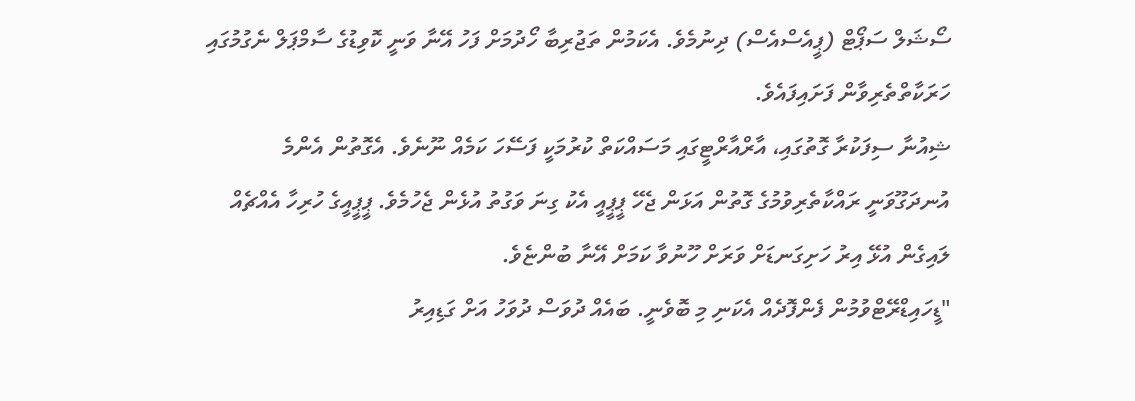ސޯޝަލް ސަޕޯޓް (ޕީއެސްއެސް) ދިނުމެވެ. އެކަމުން ތަޖުރިބާ ހޯދުމަށް ފަހު އޭނާ ވަނީ ކޮވިޑުގެ ސާމްޕަލް ނެގުމުގައި ހަރަކާތްތެރިވާން ފަށައިފައެވެ.
ޝިއުނާ ސިފަކުރާ ގޮތުގައި، އާރްއާރްޓީގައި މަސައްކަތް ކުރުމަކީ ފަސޭހަ ކަމެއް ނޫނެވެ. އެގޮތުން އެންމެ އުނދަގޫވަނީ ރައްކާތެރިވުމުގެ ގޮތުން އަޅަން ޖެހޭ ޕީޕީއީ އެކު ގިނަ ވަގުތު އުޅެން ޖެހުމެވެ. ޕީޕީއީގެ ހުރިހާ އެއްޗެއް ލައިގެން އުޅޭ އިރު ހަށިގަނޑަށް ވަރަށް ހޫނުވާ ކަމަށް އޭނާ ބުންޏެވެ.
"ޑީހައިޑްރޭޓްވުމުން ފެންފޮދެއް އެކަނި މި ބޮވެނީ. ބައެއް ދުވަސް ދުވަހު އަށް ގަޑިއިރު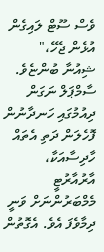ވެސް ސޫޓް ލައިގެން އުޅެން ޖެހޭ،" ޝިއުނާ ބުންޏެވެ.
ސާމްޕަލް ނަގަން ދިއުމުގައި ހަނދާނުން ފޮހެލަން ދަތި އެތައް ހާދިސާއަކާ، އާރުއާރުޓީ މެމްބަރުންނަށް ވަނީ ދިމާވެފަ އެވެ. އެގޮތުން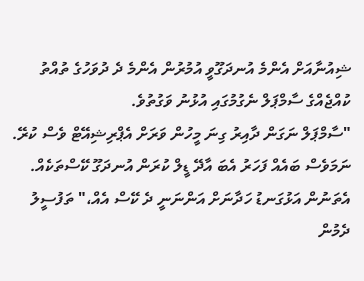ޝިއުނާއަށް އެންމެ އުނދަގޫވީ އުމުރުން އެންމެ ދެ ދުވަހުގެ ތުއްތު ކުއްޖެއްގެ ސާމްޕަލް ނެގުމުގައި އުޅުނު ވަގުތުވެ.
"ސާމްޕަލް ނަގަން ދާއިރު ގިނަ މީހުން ވަރަށް އެޕްރިޝިއޭޓް ވެސް ކުރޭ. ނަމަވެސް ބައެއް ފަހަރު އެބަ އާދޭ ޑީލް ކުރަން އުނދަގޫ ކޭސްތަކެއް. އެތަނުން އަޅުގަނޑު ހަދާނަށް އަންނަނީ ދެ ކޭސް އެއް،" ތަފުސީލު ދެމުން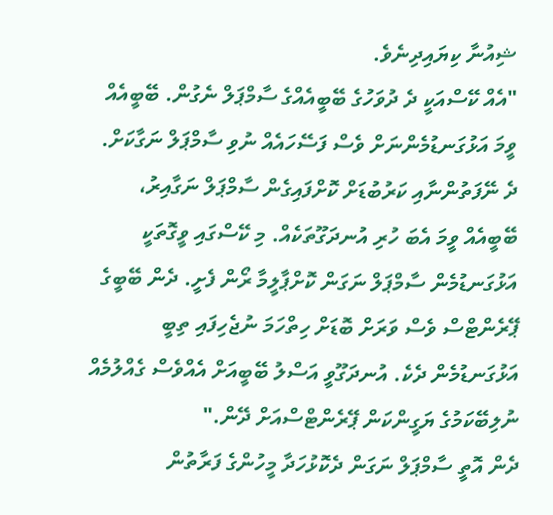ޝިއުނާ ކިޔައިދިނެވެ.
"އެއް ކޭސްއަކީ ދެ ދުވަހުގެ ބޭބީއެއްގެ ސާމްޕަލް ނެގުން. ބޭބީއެއް ވީމަ އަޅުގަނޑުމެންނަށް ވެސް ފަސޭހައެއް ނުވި ސާމްޕަލް ނަގާކަށް. ދެ ނޭފަތުންނާއި ކަރުބުޑަށް ކޮށްފައިގެން ސާމްޕަލް ނަގާއިރު، ބޭބީއެއް ވީމަ އެބަ ހުރި އުނދަގޫތަކެއް. މި ކޭސްގައި ވީގޮތަކީ އަޅުގަނޑުމެން ސާމްޕަލް ނަގަން ކޮށްޕާލީމާ ރޯން ފެށީ. ދެން ބޭބީގެ ޕޭރެންޓްސް ވެސް ވަރަށް ބޮޑަށް ހިތްހަމަ ނުޖެހިފައި ތިބީ އަޅުގަނޑުމެން ދެކެ. އުނދަގޫވީ އަސްލު ބޭބީއަށް އެއްވެސް ގެއްލުމެއް ނުލިބޭކަމުގެ ޔަގީންކަން ޕޭރެންޓްސްއަށް ދޭން."
ދެން އޮތީ ސާމްޕަލް ނަގަން ދެކޮޅުހަދާ މީހުންގެ ފަރާތުން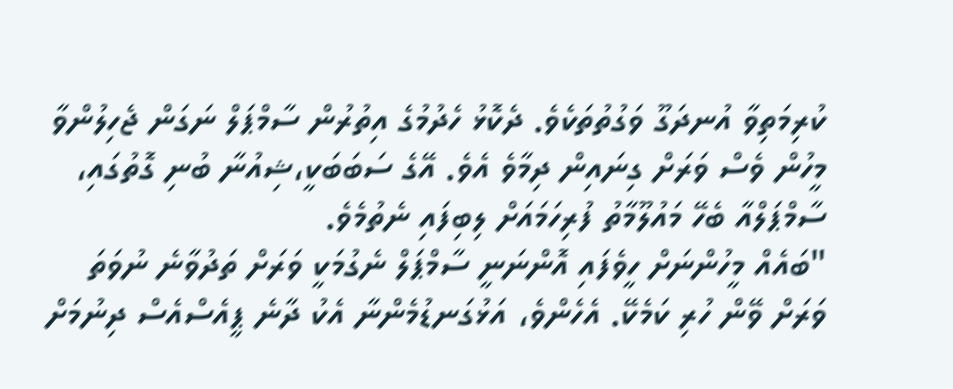ކުރިމަތިވާ އުނދަގޫ ވަގުތުތަކެވެ. ދެކޮޅު ހެދުމުގެ އިތުރުން ސާމްޕަލް ނަގަން ޖެހިލުންވާ މީހުން ވެސް ވަރަށް ގިނައިން ދިމާވެ އެވެ. އޭގެ ސަބަބަކީ،ޝިއުނާ ބުނި ގޮތުގައި، ސާމްޕަލްއާ ބެހޭ މައުލޫމާތު ފުރިހަމައަށް ލިބިފައި ނެތުމެވެ.
"ބައެއް މީހުންނަށް ހީވެފައި އޮންނަނީ ސާމްޕަލް ނެގުމަކީ ވަރަށް ތަދުވާނެ ނުވަތަ ވަރަށް ވޭން ހުރި ކަމެކޭ. އެހެންވެ، އަޅުގަނޑުމެންނާ އެކު ދާނެ ޕީއެސްއެސް ދިނުމަށް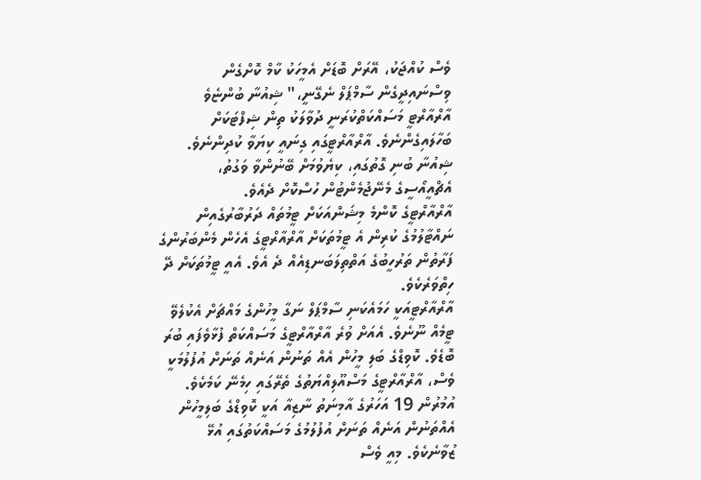ވެސް ކުއްޖަކު، އޭރަށް ބޮޑަށް އެމީހަކު ކާމް ކޮށްގެން ވިސްނައިދީގެން ސާމްޕަލް ނެގޭނީ،" ޝިއުނާ ބުންޏެވެ
އާރްއާރްޓީ މަސައްކަތްކުރަނީ ދުވާލަކު ތިން ޝިފްޓަކަށް ބަހާލައިގެންނެވެ. އާރްއާރްޓީގައި ގިނައީ ކިޔަވާ ކުދިންނެވެ. ޝިއުނާ ބުނި ގޮތުގައި، ކިޔެވުމަށް ބޭނުންވާ ވަގުތު، އެޗްއީއޯސީގެ މެނޭޖުމެންޓުން ހުސްކޮށް ދެއެވެ.
އާރްއާރްޓީގެ ކޮންމެ މިޝަންއަކަށް ޓީމުތައް ދަރުބާރުގެއިން ނައްޓާލުމުގެ ކުރިން އެ ޓީމުތަކަށް އާރްއާރްޓީގެ އެހެން މެންބަރުންގެ ފަރާތުން ތަރުހީބުގެ އަތްތިލަބަނޑިއެއް ދެ އެވެ. އެއީ ޓީމުތަކަށް ދޭ ހިތްވަރެކެވެ.
އާރްއާރްޓީއަކީ ހަމައެކަނި ސާމްޕަލް ނަގާ މީހުންގެ މައްޗަށް އެކުލެވޭ ޓީމެއް ނޫނެވެ. އެއަށް ވުރެ އާރްއާރްޓީގެ މަސައްކަތް ފުޅާވެފައި ބުރަ ބޮޑެވެ. ކޮވިޑްގެ ބަލި މީހުން އެއް ތަނުން އަނެއް ތަނަށް އުފުލުމަކީ ވެސް، އާރްއާރްޓީގެ މަސްއޫލިއްޔަތުގެ ތެރޭގައި ހިމެނޭ ކަމެކެވެ.
އުމުރުން 19 އަހަރުގެ އާމިނަތު ނާޒިއާ އަކީ ކޮވިޑްގެ ބަލިމީހުން އެއްތަނުން އަނެއް ތަނަށް އުފުލުމުގެ މަސައްކަތުގައި އުޅޭ ޒުވާނެކެވެ. މިއީ ވެސް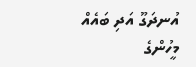އުނދަގޫ އަދި ބައެއް މީހުންގެ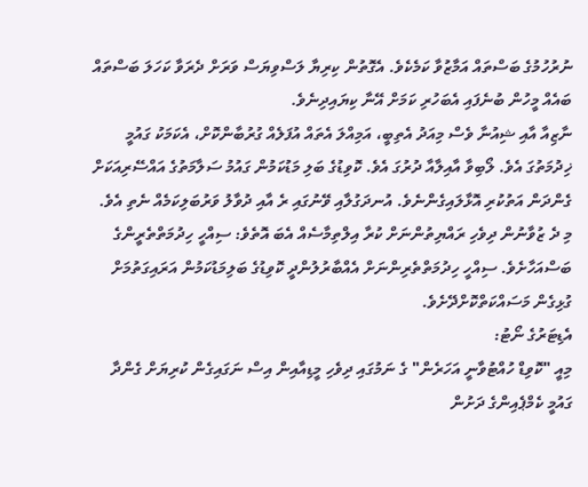ނުރުހުމުގެ ބަސްތައް އަމާޒުވާ ކަމެކެވެ. އެގޮތުން ކިރިޔާ ލަސްވިޔަސް ވަރަށް ދެރަވާ ކަހަލަ ބަސްތައް ބައެއް މީހުން ބުނެފައި އެބަހުރި ކަމަށް އޭނާ ކިޔައިދިނެވެ.
ނާޒިއާ އާއި ޝިއުނާ ވެސް މިއަދު އެތިބީ، އަމިއްލަ އެތައް އުފަލެއް ގުރުބާންކޮށް، އެކަމަކު ގައުމީ ޚިދުމަތުގަ އެވެ. ލޯބިވާ އާއިލާއާ ދުރުގަ އެވެ. ކޮވިޑުގެ ބަލި މަޑުކަމުން ގައުމު ސަލާމަތުގެ އައްސޭރިއަކަށް ގެންދަން އަތުކުރި އޮޅާލައިގެންނެވެ. އުނދަގުލާއި ވޭނުގައި ރެ އާއި ދުވާލު ވަރުބަލިކަމެއް ނެތި އެވެ.
މި ދެ ޒުވާނުން ދިވެހި ރައްޔިތުންނަށް ކުރާ އިލްތިމާސެއް އެބަ އޮތެވެ: ސިއްހީ ހިދުމަތްތެރީންގެ ބަސްއަހާށެވެ. ސިއްހީ ހިދުމަތްތެރިންނަށް އެއްބާރުލުންދީ ކޮވިޑުގެ ބަލިމަޑުކަމުން އަރައިގަތުމަށް ގުޅިގެން މަސައްކަތްކޮށްދޭށެވެ.
އެޑިޓަރުގެ ނޯޓު:
މިއީ "ކޮވިޑް ހުއްޓުވާނީ އަހަރެން" ގެ ނަމުގައި ދިވެހި މީޑިއާއިން އިސް ނަގައިގެން ކުރިޔަށް ގެންދާ ގައުމީ ކެމްޕެއިންގެ ދަށުން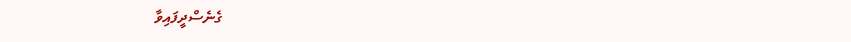ގެނެސްދީފައިވާ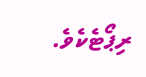ރިޕޯޓެކެވެ.